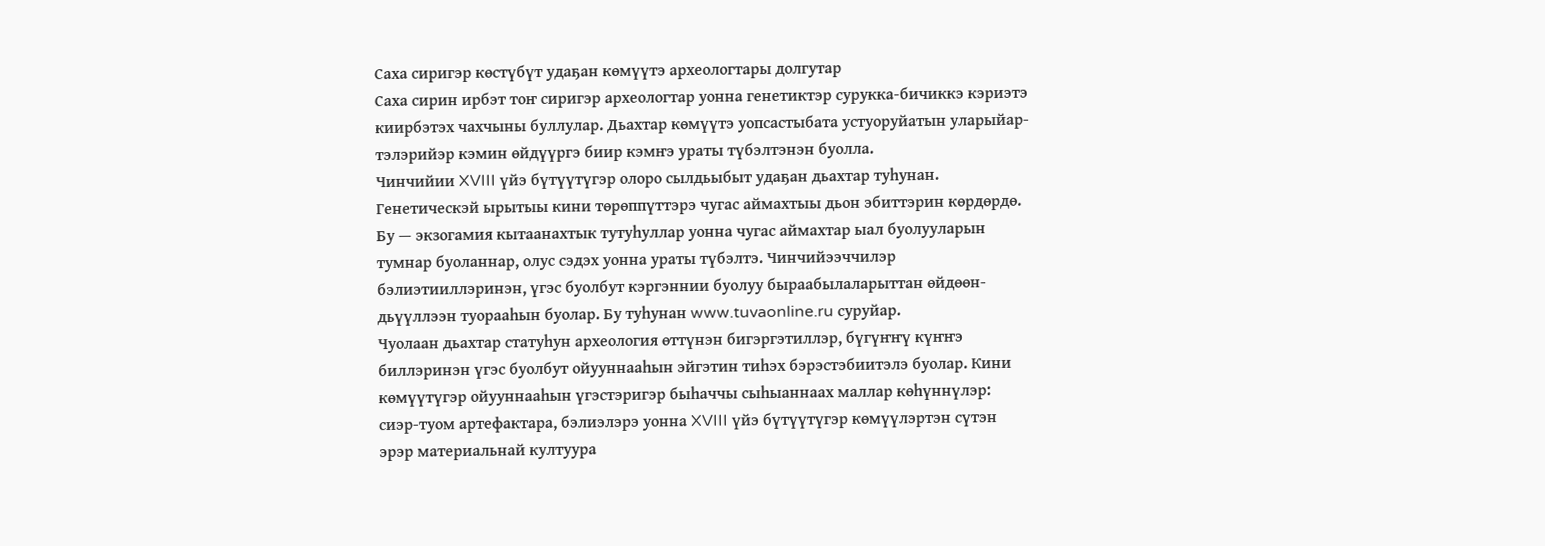Саха сиригэр көстүбүт удаҕан көмүүтэ археологтары долгутар
Саха сирин ирбэт тоҥ сиригэр археологтар уонна генетиктэр сурукка-бичиккэ кэриэтэ киирбэтэх чахчыны буллулар. Дьахтар көмүүтэ уопсастыбата устуоруйатын уларыйар-тэлэрийэр кэмин өйдүүргэ биир кэмҥэ ураты түбэлтэнэн буолла.
Чинчийии XVIII үйэ бүтүүтүгэр олоро сылдьыбыт удаҕан дьахтар туһунан. Генетическэй ырытыы кини төрөппүттэрэ чугас аймахтыы дьон эбиттэрин көрдөрдө. Бу — экзогамия кытаанахтык тутуһуллар уонна чугас аймахтар ыал буолууларын тумнар буоланнар, олус сэдэх уонна ураты түбэлтэ. Чинчийээччилэр бэлиэтииллэринэн, үгэс буолбут кэргэннии буолуу быраабылаларыттан өйдөөн-дьүүллээн туорааһын буолар. Бу туһунан www.tuvaonline.ru суруйар.
Чуолаан дьахтар статуһун археология өттүнэн бигэргэтиллэр, бүгүҥҥү күҥҥэ биллэринэн үгэс буолбут ойууннааһын эйгэтин тиһэх бэрэстэбиитэлэ буолар. Кини көмүүтүгэр ойууннааһын үгэстэригэр быһаччы сыһыаннаах маллар көһүннүлэр: сиэр-туом артефактара, бэлиэлэрэ уонна XVIII үйэ бүтүүтүгэр көмүүлэртэн сүтэн эрэр материальнай култуура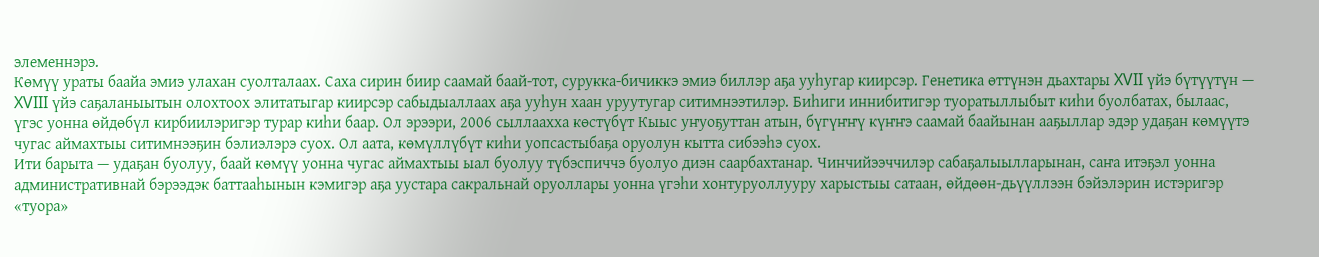элеменнэрэ.
Көмүү ураты баайа эмиэ улахан суолталаах. Саха сирин биир саамай баай-тот, сурукка-бичиккэ эмиэ биллэр аҕа ууһугар киирсэр. Генетика өттүнэн дьахтары XVII үйэ бүтүүтүн — XVIII үйэ саҕаланыытын олохтоох элитатыгар киирсэр сабыдыаллаах аҕа ууһун хаан уруутугар ситимнээтилэр. Биһиги иннибитигэр туоратыллыбыт киһи буолбатах, былаас, үгэс уонна өйдөбүл кирбиилэригэр турар киһи баар. Ол эрээри, 2006 сыллаахха көстүбүт Кыыс уҥуоҕуттан атын, бүгүҥҥү күҥҥэ саамай баайынан ааҕыллар эдэр удаҕан көмүүтэ чугас аймахтыы ситимнээҕин бэлиэлэрэ суох. Ол аата, көмүллүбүт киһи уопсастыбаҕа оруолун кытта сибээһэ суох.
Ити барыта — удаҕан буолуу, баай көмүү уонна чугас аймахтыы ыал буолуу түбэспиччэ буолуо диэн саарбахтанар. Чинчийээччилэр сабаҕалыылларынан, саҥа итэҕэл уонна административнай бэрээдэк баттааһынын кэмигэр аҕа уустара сакральнай оруоллары уонна үгэһи хонтуруоллууру харыстыы сатаан, өйдөөн-дьүүллээн бэйэлэрин истэригэр «туора»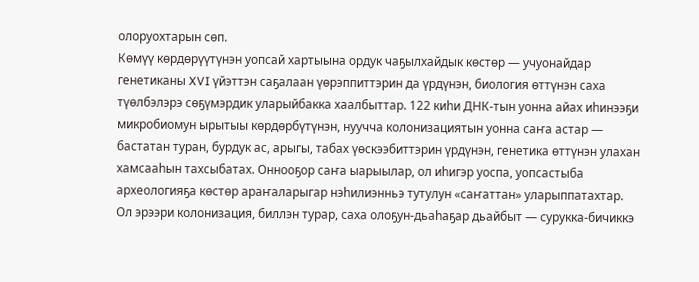олоруохтарын сөп.
Көмүү көрдөрүүтүнэн уопсай хартыына ордук чаҕылхайдык көстөр — учуонайдар генетиканы XVI үйэттэн саҕалаан үөрэппиттэрин да үрдүнэн, биология өттүнэн саха түөлбэлэрэ сөҕүмэрдик уларыйбакка хаалбыттар. 122 киһи ДНК-тын уонна айах иһинээҕи микробиомун ырытыы көрдөрбүтүнэн, нуучча колонизациятын уонна саҥа астар — бастатан туран, бурдук ас, арыгы, табах үөскээбиттэрин үрдүнэн, генетика өттүнэн улахан хамсааһын тахсыбатах. Оннооҕор саҥа ыарыылар, ол иһигэр уоспа, уопсастыба археологияҕа көстөр араҥаларыгар нэһилиэнньэ тутулун «саҥаттан» уларыппатахтар.
Ол эрээри колонизация, биллэн турар, саха олоҕун-дьаһаҕар дьайбыт — сурукка-бичиккэ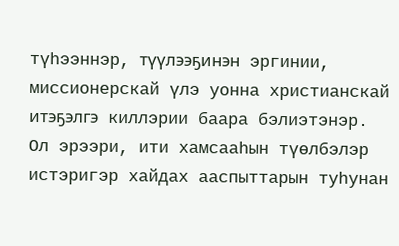түһээннэр, түүлээҕинэн эргинии, миссионерскай үлэ уонна христианскай итэҕэлгэ киллэрии баара бэлиэтэнэр. Ол эрээри, ити хамсааһын түөлбэлэр истэригэр хайдах ааспыттарын туһунан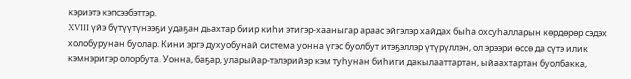кэриэтэ кэпсээбэттэр.
XVIII үйэ бүтүүтүнээҕи удаҕан дьахтар биир киһи этигэр-хааныгар араас эйгэлэр хайдах быһа охсуһалларын көрдөрөр сэдэх холобурунан буолар. Кини эргэ духуобунай система уонна үгэс буолбут итэҕэллэр үтүрүллэн, ол эрээри өссө да сүтэ илик кэмнэригэр олорбута. Уонна, баҕар, уларыйар-тэлэрийэр кэм туһунан биһиги дакылааттартан, ыйаахтартан буолбакка,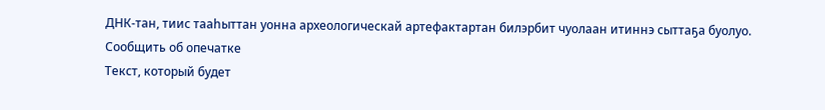ДНК-тан, тиис тааһыттан уонна археологическай артефактартан билэрбит чуолаан итиннэ сыттаҕа буолуо.
Сообщить об опечатке
Текст, который будет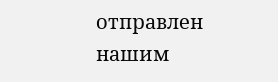отправлен нашим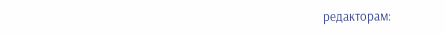редакторам: